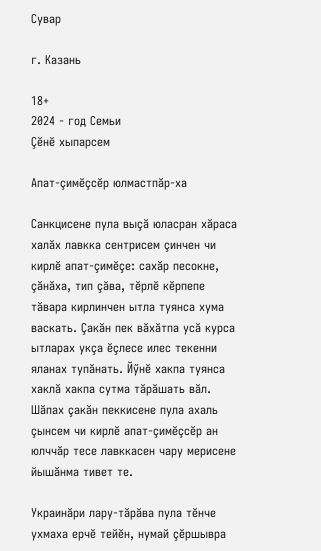Сувар

г. Казань

18+
2024 - год Семьи
Çӗнӗ хыпарсем

Апат-çимӗçсӗр юлмастпăр-ха

Санкцисене пула выçă юласран хăраса халăх лавкка сентрисем çинчен чи кирлӗ апат-çимӗçе: сахăр песокне, çăнăха, тип çăва, тӗрлӗ кӗрпепе тăвара кирлинчен ытла туянса хума васкать. Çакăн пек вăхăтпа усă курса ытларах укçа ӗçлесе илес текенни яланах тупăнать. Йӳнӗ хакпа туянса хаклă хакпа сутма тăрăшать вăл. Шăпах çакăн пеккисене пула ахаль çынсем чи кирлӗ апат-çимӗçсӗр ан юлччăр тесе лавккасен чару мерисене йышăнма тивет те.

Украинăри лару-тăрăва пула тӗнче ухмаха ерчӗ тейӗн, нумай çӗршывра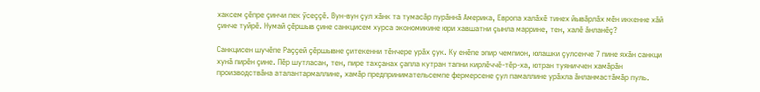хаксем çӗпре çинчи пек ӳсеççӗ. Вун-вун çул хăнк та тумасăр пурăннă Америка, Европа халăхӗ тинех йывăрлăх мӗн иккенне хăй çинче туйрӗ. Нумай çӗршыв çине санкцисем хурса экономикине юри хавшатни çынла маррине, тен, халӗ ăнланӗç?

Санкцисен шучӗпе Раççей çӗршывне çитекенни тӗнчере урăх çук. Ку енӗпе эпир чемпион, юлашки çулсенче 7 пине яхăн санкци хунă пирӗн çине. Пӗр шутласан, тен, пире тахçанах çапла кутран тапни кирлӗччӗ-тӗр-ха, ютран туяниччен хамăрăн производствăна аталантармаллине, хамăр предпринимательсемпе фермерсене çул памаллине урăхла ăнланмастăмăр пуль.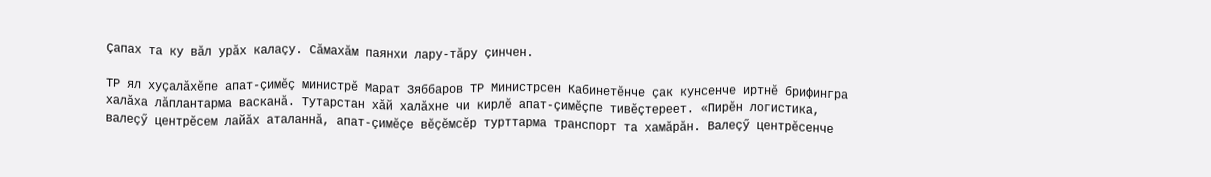Çапах та ку вăл урăх калаçу. Сăмахăм паянхи лару-тăру çинчен.

ТР ял хуçалăхӗпе апат-çимӗç министрӗ Марат Зяббаров ТР Министрсен Кабинетӗнче çак кунсенче иртнӗ брифингра халăха лăплантарма васканă. Тутарстан хăй халăхне чи кирлӗ апат-çимӗçпе тивӗçтереет. «Пирӗн логистика, валеçӳ центрӗсем лайăх аталаннă, апат-çимӗçе вӗçӗмсӗр турттарма транспорт та хамăрăн. Валеçӳ центрӗсенче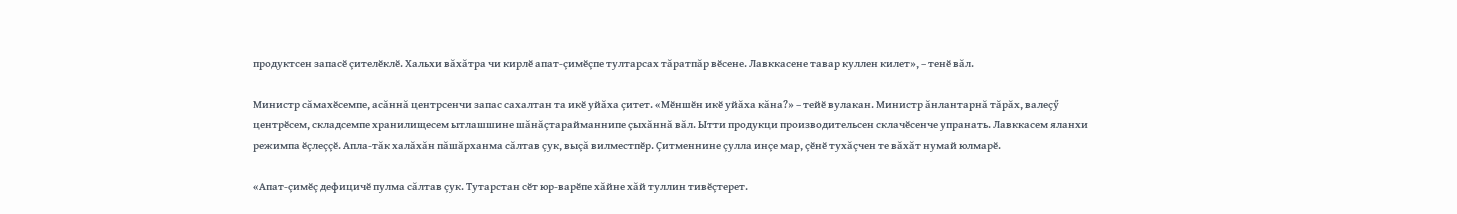продуктсен запасӗ çителӗклӗ. Хальхи вăхăтра чи кирлӗ апат-çимӗçпе тултарсах тăратпăр вӗсене. Лавккасене тавар куллен килет», – тенӗ вăл.

Министр сăмахӗсемпе, асăннă центрсенчи запас сахалтан та икӗ уйăха çитет. «Мӗншӗн икӗ уйăха кăна?» – тейӗ вулакан. Министр ăнлантарнă тăрăх, валеçӳ центрӗсем, складсемпе хранилищесем ытлашшине шăнăçтарайманнипе çыхăннă вăл. Ытти продукци производительсен склачӗсенче упранать. Лавккасем яланхи режимпа ӗçлеççӗ. Апла-тăк халăхăн пăшăрханма сăлтав çук, выçă вилместпӗр. Çитменнине çулла инçе мар, çӗнӗ тухăçчен те вăхăт нумай юлмарӗ.

«Апат-çимӗç дефицичӗ пулма сăлтав çук. Тутарстан сӗт юр-варӗпе хăйне хăй туллин тивӗçтерет.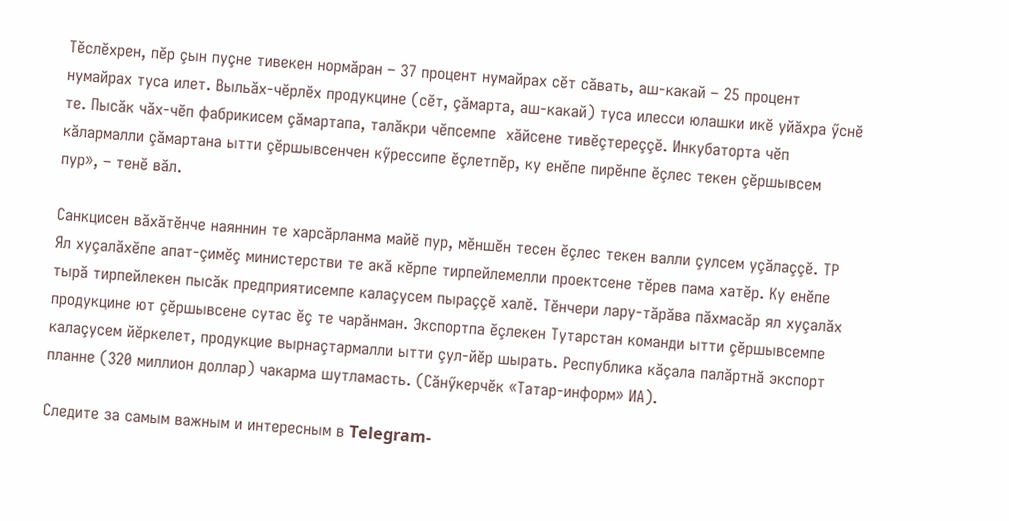Тӗслӗхрен, пӗр çын пуçне тивекен нормăран – 37 процент нумайрах сӗт сăвать, аш-какай – 25 процент нумайрах туса илет. Выльăх-чӗрлӗх продукцине (сӗт, çăмарта, аш-какай) туса илесси юлашки икӗ уйăхра ӳснӗ те. Пысăк чăх-чӗп фабрикисем çăмартапа, талăкри чӗпсемпе  хăйсене тивӗçтереççӗ. Инкубаторта чӗп кăлармалли çăмартана ытти çӗршывсенчен кӳрессипе ӗçлетпӗр, ку енӗпе пирӗнпе ӗçлес текен çӗршывсем пур», – тенӗ вăл.

Санкцисен вăхăтӗнче наяннин те харсăрланма майӗ пур, мӗншӗн тесен ӗçлес текен валли çулсем уçăлаççӗ. ТР Ял хуçалăхӗпе апат-çимӗç министерстви те акă кӗрпе тирпейлемелли проектсене тӗрев пама хатӗр. Ку енӗпе тырă тирпейлекен пысăк предприятисемпе калаçусем пыраççӗ халӗ. Тӗнчери лару-тăрăва пăхмасăр ял хуçалăх продукцине ют çӗршывсене сутас ӗç те чарăнман. Экспортпа ӗçлекен Тутарстан команди ытти çӗршывсемпе калаçусем йӗркелет, продукцие вырнаçтармалли ытти çул-йӗр шырать. Республика кăçала палăртнă экспорт планне (320 миллион доллар) чакарма шутламасть. (Сăнӳкерчӗк «Татар-информ» ИА).

Следите за самым важным и интересным в Telegram-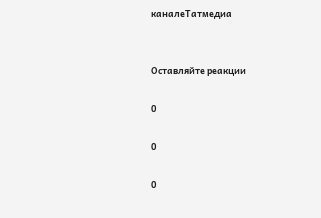каналеТатмедиа


Оставляйте реакции

0

0

0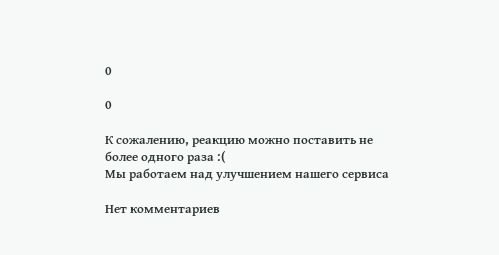0

0

К сожалению, реакцию можно поставить не более одного раза :(
Мы работаем над улучшением нашего сервиса

Нет комментариев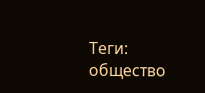Теги: общество